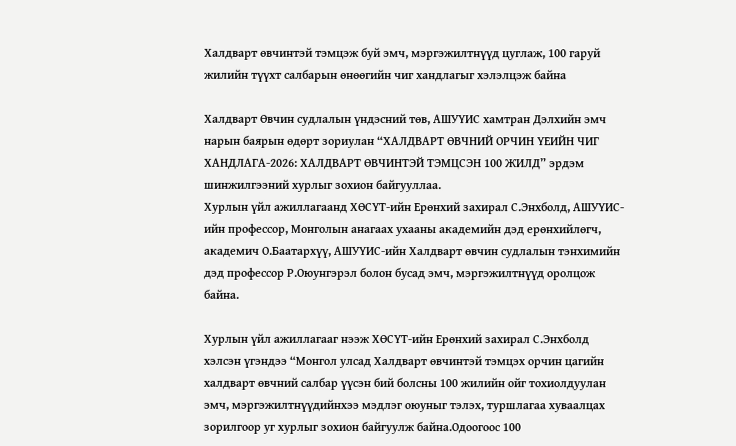Халдварт өвчинтэй тэмцэж буй эмч, мэргэжилтнүүд цуглаж, 100 гаруй жилийн түүхт салбарын өнөөгийн чиг хандлагыг хэлэлцэж байна

Халдварт Өвчин судлалын үндэсний төв, АШУҮИС хамтран Дэлхийн эмч нарын баярын өдөрт зориулан “ХАЛДВАРТ ӨВЧНИЙ ОРЧИН ҮЕИЙН ЧИГ ХАНДЛАГА-2026: ХАЛДВАРТ ӨВЧИНТЭЙ ТЭМЦСЭН 100 ЖИЛД” эрдэм шинжилгээний хурлыг зохион байгууллаа.
Хурлын үйл ажиллагаанд ХӨСҮТ-ийн Ерөнхий захирал С.Энхболд, АШУҮИС-ийн профессор, Монголын анагаах ухааны академийн дэд ерөнхийлөгч, академич О.Баатархүү, АШУҮИС-ийн Халдварт өвчин судлалын тэнхимийн дэд профессор Р.Оюунгэрэл болон бусад эмч, мэргэжилтнүүд оролцож байна.

Хурлын үйл ажиллагааг нээж ХӨСҮТ-ийн Ерөнхий захирал С.Энхболд хэлсэн үгэндээ “Монгол улсад Халдварт өвчинтэй тэмцэх орчин цагийн халдварт өвчний салбар үүсэн бий болсны 100 жилийн ойг тохиолдуулан эмч, мэргэжилтнүүдийнхээ мэдлэг оюуныг тэлэх, туршлагаа хуваалцах зорилгоор уг хурлыг зохион байгуулж байна.Одоогоос 100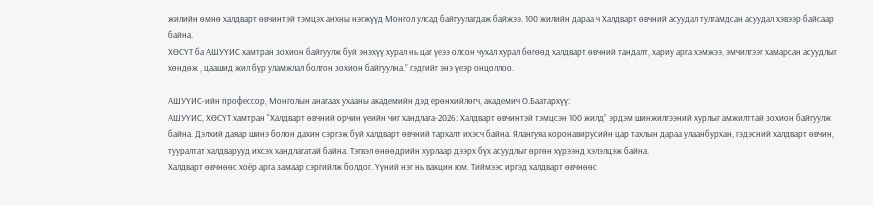жилийн өмнө халдварт өвчинтэй тэмцэх анхны нэгжүүд Монгол улсад байгуулагдаж байжээ. 100 жилийн дараа ч Халдварт өвчний асуудал тулгамдсан асуудал хэвээр байсаар байна.
ХӨСҮТ ба АШУҮИС хамтран зохион байгуулж буй энэхүү хурал нь цаг үеээ олсон чухал хурал бөгөөд халдварт өвчний тандалт, хариу арга хэмжээ, эмчилгээг хамарсан асуудлыг хөндөж , цаашид жил бүр уламжлал болгон зохион байгуулна.” гэдгийг энэ үеэр онцоллоо.

АШУҮИС-ийн профессор, Монголын анагаах ухааны академийн дэд ерөнхийлөгч, академич О.Баатархүү:
АШУҮИС, ХӨСҮТ хамтран “Халдварт өвчний орчин үеийн чиг хандлага-2026: Халдварт өвчинтэй тэмцсэн 100 жилд” эрдэм шинжилгээний хурлыг амжилттай зохион байгуулж байна. Дэлхий даяар шинэ болон дахин сэргэж буй халдварт өвчний тархалт ихэсч байна. Ялангуяа коронавирусийн цар тахлын дараа улаанбурхан, гэдэсний халдварт өвчин, тууралтат халдварууд ихсэх хандлагатай байна. Тэгвэл өнөөдрийн хурлаар дээрх бүх асуудлыг өргөн хүрээнд хэлэлцэж байна.
Халдварт өвчнөөс хоёр арга замаар сэргийлж болдог. Үүний нэг нь вакцин юм. Тиймээс иргэд халдварт өвчнөөс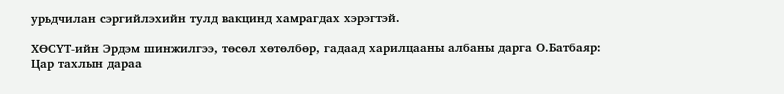урьдчилан сэргийлэхийн тулд вакцинд хамрагдах хэрэгтэй.

ХӨСҮТ-ийн Эрдэм шинжилгээ, төсөл хөтөлбөр, гадаад харилцааны албаны дарга О.Батбаяр:
Цар тахлын дараа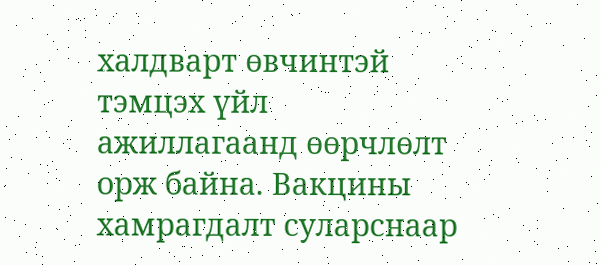халдварт өвчинтэй тэмцэх үйл ажиллагаанд өөрчлөлт орж байна. Вакцины хамрагдалт суларснаар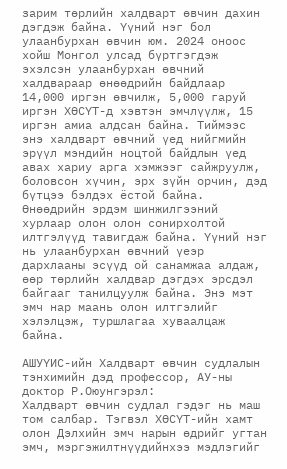зарим төрлийн халдварт өвчин дахин дэгдэж байна. Үүний нэг бол улаанбурхан өвчин юм. 2024 оноос хойш Монгол улсад бүртгэгдэж эхэлсэн улаанбурхан өвчний халдвараар өнөөдрийн байдлаар 14,000 иргэн өвчилж, 5,000 гаруй иргэн ХӨСҮТ-д хэвтэн эмчлүүлж, 15 иргэн амиа алдсан байна. Тиймээс энэ халдварт өвчний үед нийгмийн эрүүл мэндийн ноцтой байдлын үед авах хариу арга хэмжээг сайжруулж, боловсон хүчин, эрх зүйн орчин, дэд бүтцээ бэлдэх ёстой байна.
Өнөөдрийн эрдэм шинжилгээний хурлаар олон олон сонирхолтой илтгэлүүд тавигдаж байна. Үүний нэг нь улаанбурхан өвчний үеэр дархлааны эсүүд ой санамжаа алдаж, өөр төрлийн халдвар дэгдэх эрсдэл байгааг танилцуулж байна. Энэ мэт эмч нар маань олон илтгэлийг хэлэлцэж, туршлагаа хуваалцаж байна.

АШУҮИС-ийн Халдварт өвчин судлалын тэнхимийн дэд профессор, АУ-ны доктор Р.Оюунгэрэл:
Халдварт өвчин судлал гэдэг нь маш том салбар. Тэгвэл ХӨСҮТ-ийн хамт олон Дэлхийн эмч нарын өдрийг угтан эмч, мэргэжилтнүүдийнхээ мэдлэгийг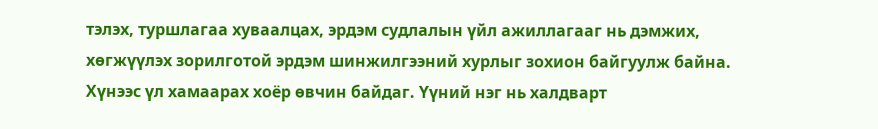тэлэх, туршлагаа хуваалцах, эрдэм судлалын үйл ажиллагааг нь дэмжих, хөгжүүлэх зорилготой эрдэм шинжилгээний хурлыг зохион байгуулж байна.
Хүнээс үл хамаарах хоёр өвчин байдаг. Үүний нэг нь халдварт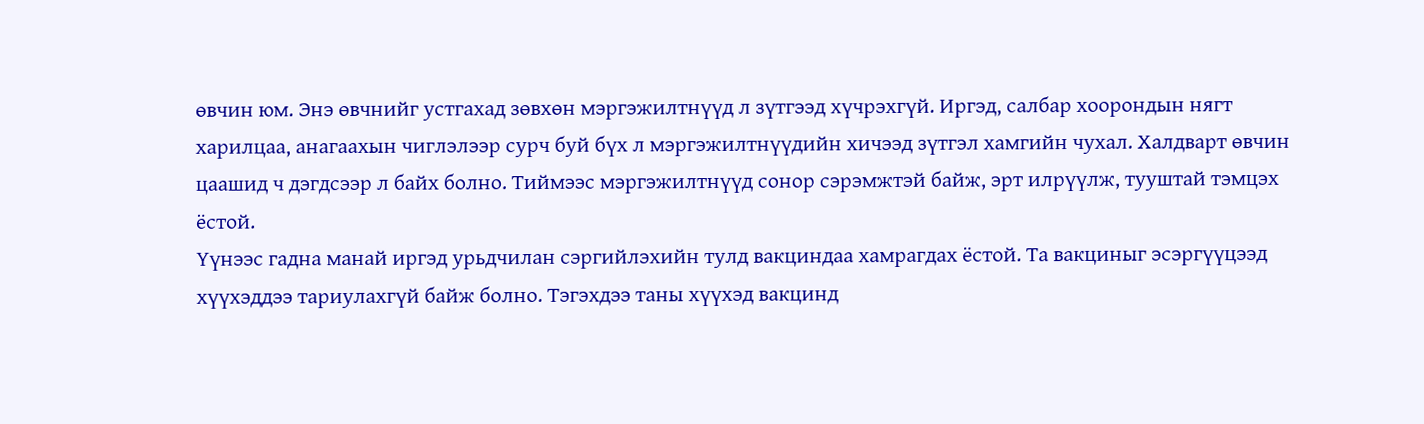өвчин юм. Энэ өвчнийг устгахад зөвхөн мэргэжилтнүүд л зүтгээд хүчрэхгүй. Иргэд, салбар хоорондын нягт харилцаа, анагаахын чиглэлээр сурч буй бүх л мэргэжилтнүүдийн хичээд зүтгэл хамгийн чухал. Халдварт өвчин цаашид ч дэгдсээр л байх болно. Тиймээс мэргэжилтнүүд сонор сэрэмжтэй байж, эрт илрүүлж, тууштай тэмцэх ёстой.
Үүнээс гадна манай иргэд урьдчилан сэргийлэхийн тулд вакциндаа хамрагдах ёстой. Та вакциныг эсэргүүцээд хүүхэддээ тариулахгүй байж болно. Тэгэхдээ таны хүүхэд вакцинд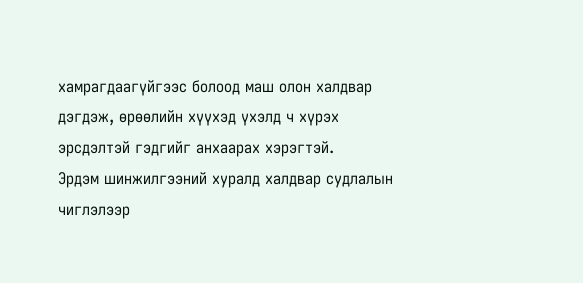хамрагдаагүйгээс болоод маш олон халдвар дэгдэж, өрөөлийн хүүхэд үхэлд ч хүрэх эрсдэлтэй гэдгийг анхаарах хэрэгтэй.
Эрдэм шинжилгээний хуралд халдвар судлалын чиглэлээр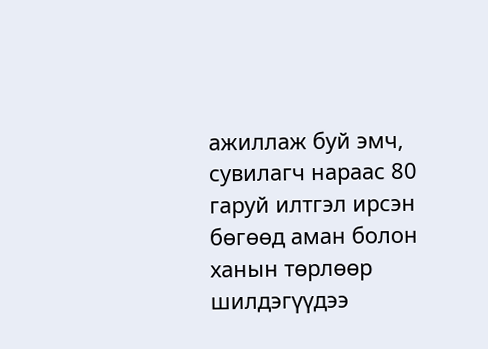ажиллаж буй эмч, сувилагч нараас 80 гаруй илтгэл ирсэн бөгөөд аман болон ханын төрлөөр шилдэгүүдээ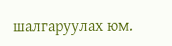шалгаруулах юм.